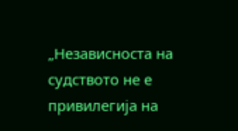„Независноста на судството не е привилегија на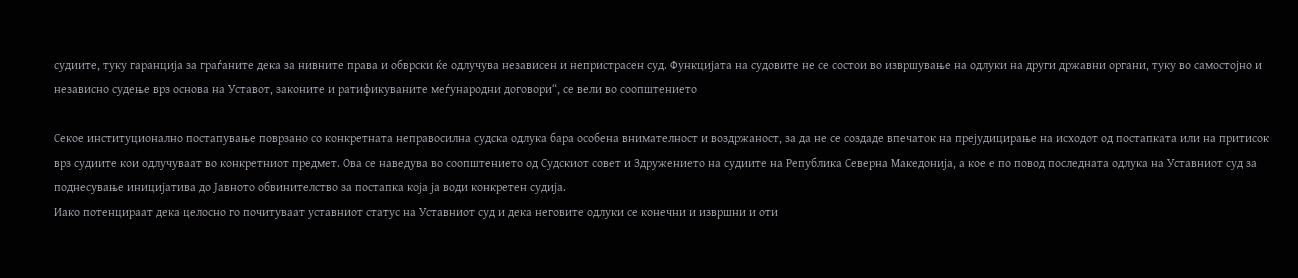судиите, туку гаранција за граѓаните дека за нивните права и обврски ќе одлучува независен и непристрасен суд. Функцијата на судовите не се состои во извршување на одлуки на други државни органи, туку во самостојно и независно судење врз основа на Уставот, законите и ратификуваните меѓународни договори“, се вели во соопштението

Секое институционално постапување поврзано со конкретната неправосилна судска одлука бара особена внимателност и воздржаност, за да не се создаде впечаток на прејудицирање на исходот од постапката или на притисок врз судиите кои одлучуваат во конкретниот предмет. Ова се наведува во соопштението од Судскиот совет и Здружението на судиите на Република Северна Македонија, а кое е по повод последната одлука на Уставниот суд за поднесување иницијатива до Јавното обвинителство за постапка која ја води конкретен судија.
Иако потенцираат дека целосно го почитуваат уставниот статус на Уставниот суд и дека неговите одлуки се конечни и извршни и оти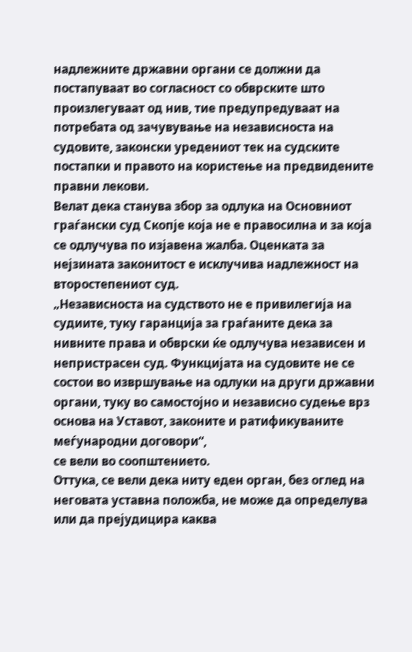надлежните државни органи се должни да постапуваат во согласност со обврските што произлегуваат од нив, тие предупредуваат на потребата од зачувување на независноста на судовите, законски уредениот тек на судските постапки и правото на користење на предвидените правни лекови.
Велат дека станува збор за одлука на Основниот граѓански суд Скопје која не е правосилна и за која се одлучува по изјавена жалба. Оценката за нејзината законитост е исклучива надлежност на второстепениот суд.
„Независноста на судството не е привилегија на судиите, туку гаранција за граѓаните дека за нивните права и обврски ќе одлучува независен и непристрасен суд. Функцијата на судовите не се состои во извршување на одлуки на други државни органи, туку во самостојно и независно судење врз основа на Уставот, законите и ратификуваните меѓународни договори“,
се вели во соопштението.
Оттука, се вели дека ниту еден орган, без оглед на неговата уставна положба, не може да определува или да прејудицира каква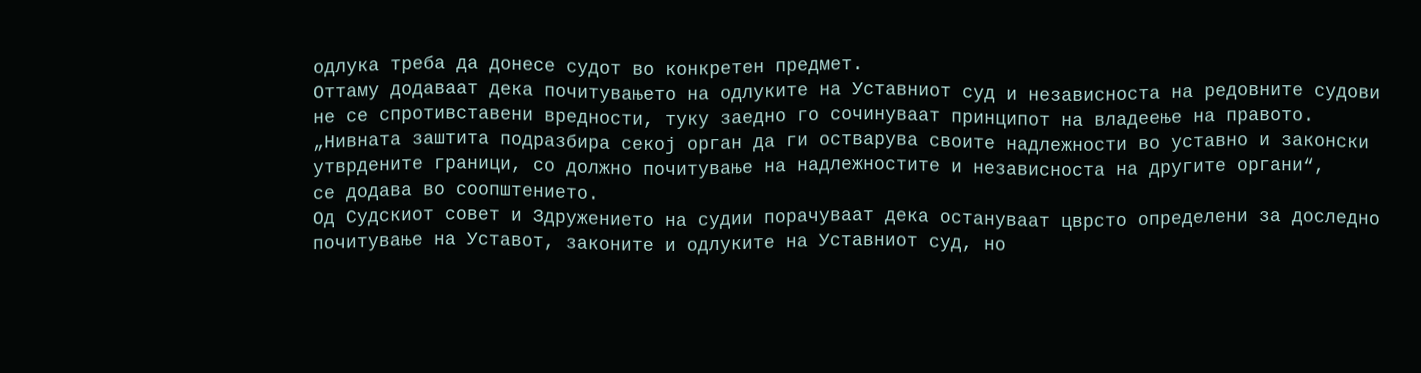одлука треба да донесе судот во конкретен предмет.
Оттаму додаваат дека почитувањето на одлуките на Уставниот суд и независноста на редовните судови не се спротивставени вредности, туку заедно го сочинуваат принципот на владеење на правото.
„Нивната заштита подразбира секој орган да ги остварува своите надлежности во уставно и законски утврдените граници, со должно почитување на надлежностите и независноста на другите органи“,
се додава во соопштението.
Од Судскиот совет и Здружението на судии порачуваат дека остануваат цврсто определени за доследно почитување на Уставот, законите и одлуките на Уставниот суд, но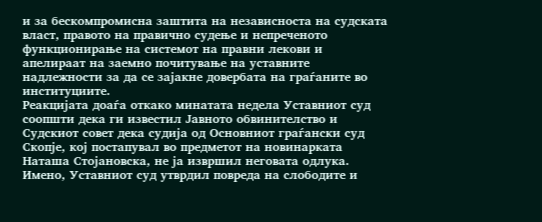и за бескомпромисна заштита на независноста на судската власт, правото на правично судење и непреченото функционирање на системот на правни лекови и апелираат на заемно почитување на уставните надлежности за да се зајакне довербата на граѓаните во институциите.
Реакцијата доаѓа откако минатата недела Уставниот суд соопшти дека ги известил Јавното обвинителство и Судскиот совет дека судија од Основниот граѓански суд Скопје, кој постапувал во предметот на новинарката Наташа Стојановска, не ја извршил неговата одлука.
Имено, Уставниот суд утврдил повреда на слободите и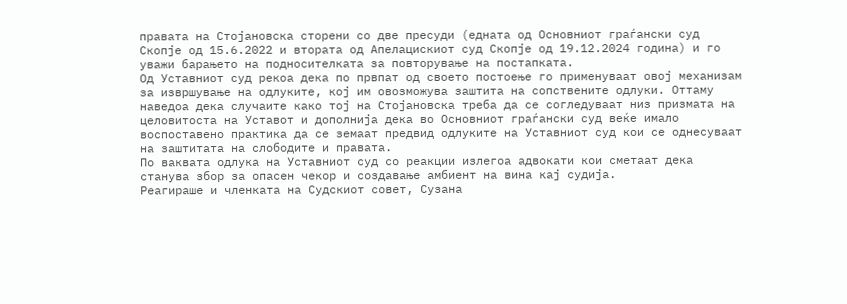правата на Стојановска сторени со две пресуди (едната од Основниот граѓански суд Скопје од 15.6.2022 и втората од Апелацискиот суд Скопје од 19.12.2024 година) и го уважи барањето на подносителката за повторување на постапката.
Од Уставниот суд рекоа дека по првпат од своето постоење го применуваат овој механизам за извршување на одлуките, кој им овозможува заштита на сопствените одлуки. Оттаму наведоа дека случаите како тој на Стојановска треба да се согледуваат низ призмата на целовитоста на Уставот и дополнија дека во Основниот граѓански суд веќе имало воспоставено практика да се земаат предвид одлуките на Уставниот суд кои се однесуваат на заштитата на слободите и правата.
По ваквата одлука на Уставниот суд со реакции излегоа адвокати кои сметаат дека станува збор за опасен чекор и создавање амбиент на вина кај судија.
Реагираше и членката на Судскиот совет, Сузана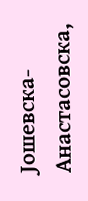Јошевска-Анастасовска,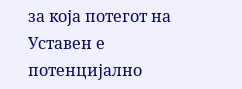за која потегот на Уставен е потенцијално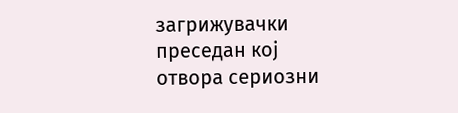загрижувачки преседан кој отвора сериозни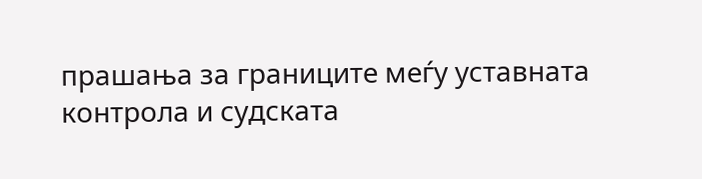прашања за границите меѓу уставната контрола и судската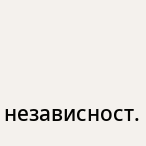независност.